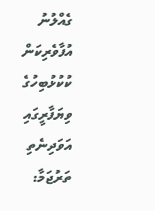ގެއްލުނު އުފާވެރިކަން
ކުކުޅުބިހުގެ ވިޔަފާރީގައި އަވަދިނެތި
ތަރުޖަމާ: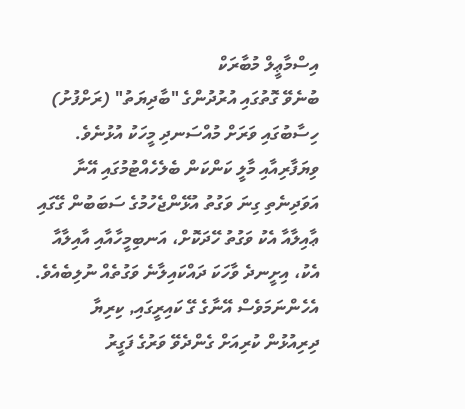އިސްމާޢީލް މުބާރަކް
ބުނެވޭ ގޮތުގައި އުރުދުންގެ "ބާދިޔަތު" (ރަށްފުށު) ހިސާބުގައި ވަރަށް މުއްސަނދި މީހަކު އުޅުނެވެ. ވިޔަފާރިއާއި މާލީ ކަންކަން ބެލެހެއްޓުމުގައި އޭނާ އަވަދިނެތި ގިނަ ވަގުތު އުޅޭންޖެހުމުގެ ސަބަބުން ގޭގައި ޢާއިލާއާ އެކު ވަގުތު ހޭދަކޮށް، އަނބިމީހާއާއި އާއިލާއާ އެކު، އިށީނދެ ވާހަކަ ދައްކައިލާނެ ވަގުތެއް ނުލިބެއެވެ.
އެހެންނަމަވެސް އޭނާގެ ގޭ ކައިރީގައި, ކިރިޔާ ދިރިއުޅުން ކުރިއަށް ގެންދެވޭ ވަރުގެ ފަގީރު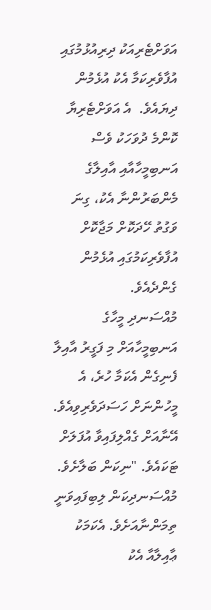އަވަށްޓެރިއަކު ދިރިއުޅުމުގައި އުފާވެރިކަމާ އެކު އުޅެމުން ދިޔައެވެ.  އެ އަވަށްޓެރިޔާ ކޮންމެ ދުވަހަކު ވެސް އަނބިމީހާއާއި އާއިލާގެ މެންބަރުންނާ އެކު، ގިނަ ވަގުތު ހޭދަކޮށް މަޖާކޮށް އުފާވެރިކަމުގައި އުޅެމުން ގެންދެއެވެ.
މުއްސަނދި މީހާގެ އަނބިމީހާއަށް މި ފަގީރު އާއިލާ ފެނިގެން އެކަމާ ހުރެ، އެ މީހުންނަށް ހަސަދަވެރިވިއެވެ. އޭނާއަށް ގެއްލިފައިވާ އުފަލަށް ޓަކައެވެ. "ނިކަން ބަލާށެވެ. މުއްސަނދިކަން ލިބިފައިވަނީ ތިމަންނާއަށެވެ. އެކަމަކު ޢާއިލާއާ އެކު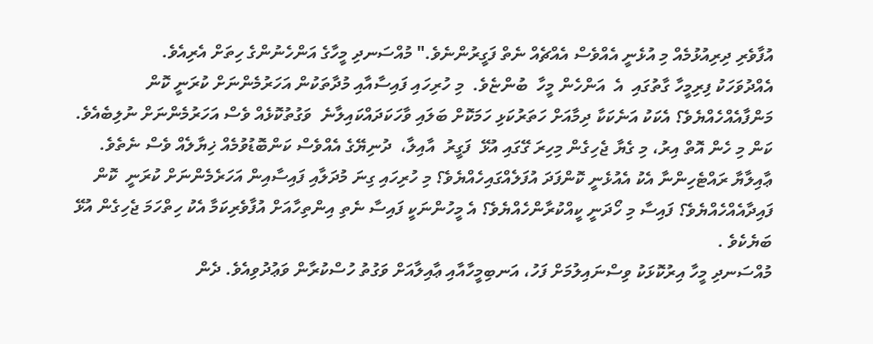އުފާވެރި ދިރިއުޅުމެއް މި އުޅެނީ އެއްވެސް އެއްޗެއް ނެތް ފަގީރުންނެވެ." މުއްސަނދި މީހާގެ އަންހެނުންގެ ހިތަށް އެރިއެވެ.
އެއްދުވަހަކު ފިރިމީހާ ގާތުގައި  އެ  އަންހެން މީހާ  ބުންޏެވެ.  މި ހުރިހައި ފައިސާއާއި މުދާތަކުން އަހަރުމެންނަށް ކުރަނީ ކޮން މަންފާއެއްހެއްޔެވެ؟ އެކަކު އަނެކަކާ ދިމާއަށް ހަތަރުކަޅި ހަމަކޮށް ބަލައި ވާހަކަދައްކައިލާނެ  ވަގުތުކޮޅެއް ވެސް އަހަރުމެންނަށް ނުލިބެއެވެ. ކަން މި ހެން އޮތް އިރު، މި ގެޔާ ޖެހިގެން މިހިރަ ގޭގައި އުޅޭ  ފަގީރު  އާއިލާ،  ދުނިޔޭގެ އެއްވެސް ކަންބޮޑުވުމެއް ޚިޔާލެއް ވެސް ނެތެވެ. ޢާއިލާޔާ ރައްޓެހިންނާ އެކު އެއުޅެނީ ކޮންފަދަ އުފަލެއްގައިހެއްޔެވެ؟ މި ހުރިހައި ގިނަ މުދަލާއި ފައިސާއިން އަހަރެމެންނަށް ކުރަނީ  ކޮން ފައިދާއެއްހެއްޔެވެ؟ ފައިސާ މި ހޯދަނީ ކީއްކުރާންހެއްޔެވެ؟ އެ މީހުންނަކީ ފައިސާ ނެތި އިންތިހާއަށް އުފާވެރިކަމާ އެކު ހިތްހަމަ ޖެހިގެން އުޅޭ ބަޔެކެވެ .
މުއްސަނދި މީހާ އިރުކޮޅަކު ވިސްނައިލުމަށް ފަހު، އަނބިމީހާއާއި ޢާއިލާއަށް ވަގުތު ހުސްކުރާން ވަޢުދުވިއެވެ. ދެން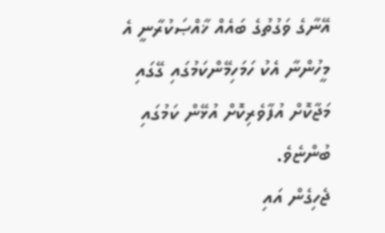އޭނާގެ ވަގުތުގެ ބައެއް ޚާއްޞަކުރާނީ އެ މީހުންނާ އެކު ހަމަހިމޭންކަމުގައި ގޭގައި މަޖާކޮށް އުފާވެރިކޮށް އުޅޭން ކަމުގައި ބުންޏެވެ.
ޖެހިގެން އައި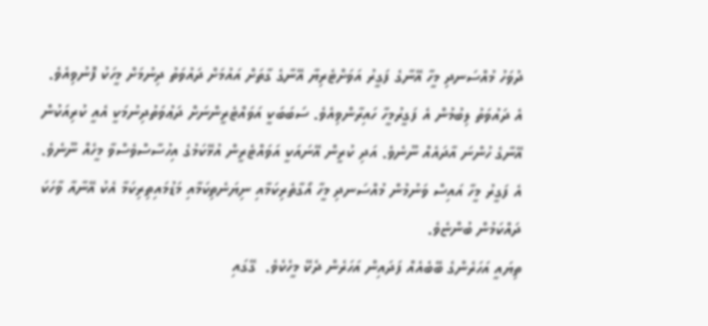ދުވަހު މުއްސަނދި މީހާ އޭނާގެ ފަގީރު އަވަށްޓެރިޔާ އޭނާގެ ގާތަށް އައުމަށް ދައުވަތު ދިނުމަށް މީހަކު ފޮނުވިއެވެ.
އެ ދައުވަތު ލިބުމުން އެ ފަގީރުމީހާ ހައިރާންވިއެވެ. ސަބަބަކީ އަވައްޓެރީންނަށް ދަޢުވަތުދިނުމަކީ އެއީ ކުރިއަކުން  އޭނާގެ ހުންނަ އާދައެއް ނޫނެވެ. އަދި ކުރީން އޭނައަކީ އަވައްޓެރީން އުޅޭކަމުގެ އިހުސާސްވެސްވާ މީހެއް ނޫނެވެ.
އެ ފަގީރު މީހާ އައިސް ވަނުމުން މުއްސަނދި މީހާ އޯގާތެރިކަމާއި ނިޔަނެތިކަމާއި މަޑުމައިތިރިކަމާ އެކު އޭނާއާ ވާހަކަ ދައްކަމުން ބުންޏެވެ.
ތިޔައީ އަހަރެންގެ ބޭބެއެއް ފަދައިން އަހަރެން ދެކޭ މީހެކެވެ.  ގޭގައި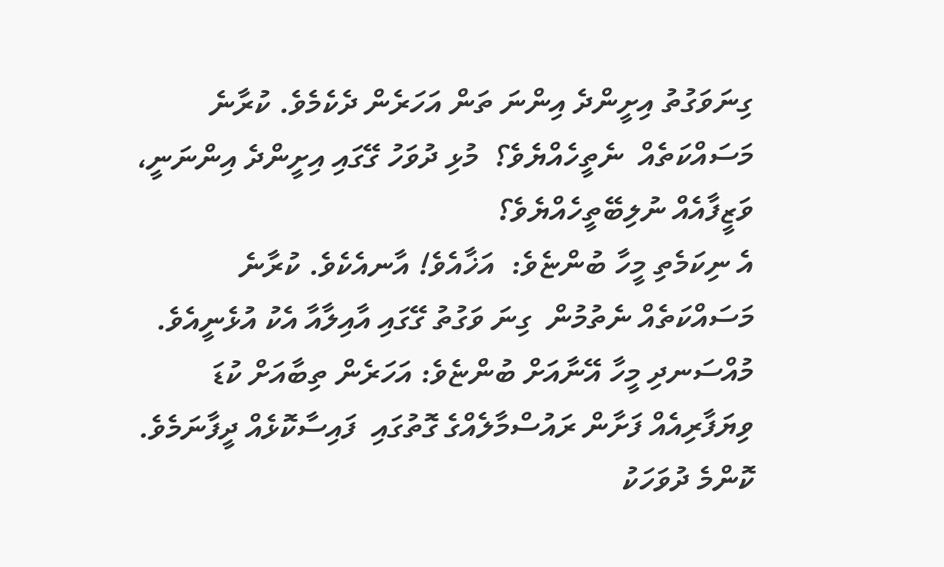ގިނަވަގުތު އިށީންދެ އިންނަ ތަން އަހަރެން ދެކެމެވެ. ކުރާނެ މަސައްކަތެއް  ނެތީހެއްޔެވެ؟  މުޅި ދުވަހު ގޭގައި އިށީންދެ އިންނަނީ، ވަޒީފާއެއް ނުލިބޭތީހެއްޔެވެ؟
އެ ނިކަމެތި މީހާ ބުންޏެވެ:  އަޚާއެވެ! އާނއެކެވެ. ކުރާނެ މަސައްކަތެއް ނެތުމުން  ގިނަ ވަގުތު ގޭގައި އާއިލާއާ އެކު އުޅެނީއެވެ.
މުއްސަނދި މީހާ އޭނާއަށް ބުންޏެވެ: އަހަރެން ތިބާއަށް ކުޑަ ވިޔަފާރިއެއް ފަށާން ރައުސްމާލެއްގެ ގޮތުގައި  ފައިސާކޮޅެއް ދީފާނަމެވެ.
ކޮންމެ ދުވަހަކު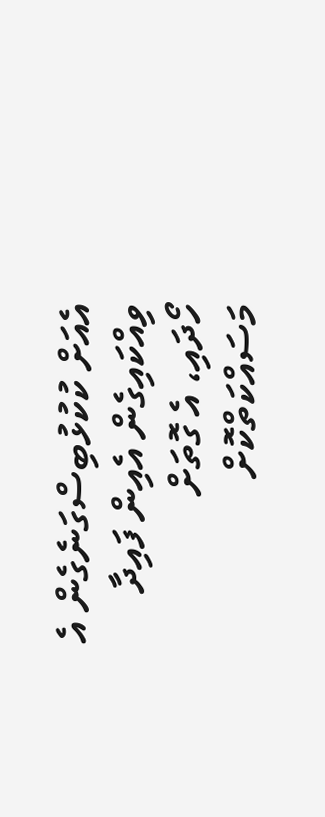އެއަށް ކުކުޅުބިސްގަނެގެން އެ  ވިއްކައިގެން އެއިން ފައިދާ ހޯދައި، އެ ގޮތަށް މަސައްކަތްކޮށް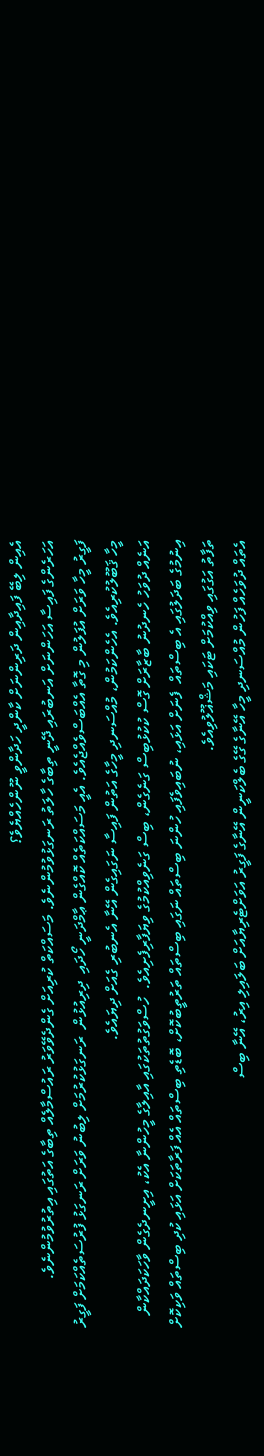އެއިން ލިބޭ ފައިދާއިން ދަރިންނަށް ކާންދީ ހަދާންވީ ނޫންހެއްޔެވެ؟
އަހަރެންގެ ފައިސާ އަހަންނަށް އަނބުރައި ދޭނީ ތިބާގެ ހާލަތު ރަނގަޅުވުމުންނެވެ. މަސައްކަތް ކުރިއަށް ގެންދެވޭވަރު ރައުސްމާލެއް ތިބާގެ އަތުގައި އިތުރުވުމުންނެވެ.
ފަގީރު މީހާ ވަރަށް އުފަލުން މި ގޮތާ އެއްބަސްވެއްޖެއެވެ. އެއީ މަސައްކަތެއް ކޮއްގެން ޢާމްދަނީ ހޯދައި  ދިރިއުޅުން  ރަނގަޅުކުރުމަށް ލިބުނު ވަރަށް ރަނގަޅު ފުރުސަތެއްކަމަށް ފަގީރު މީހާ ޤަބޫލުކުރިއެވެ. އެހެންކަމުން، މުއްސަނދި މީހާގެ އަތުން ފައިސާ ނަގައިގެން އޭނާ އެނބުރި ގެއަށް ދިޔައެވެ.
އަނެއް ދުވަހު ހެނދުނު ބާޒާރަށް ގޮސް ކުކުޅުބިސް ގަނެގެން، ބިސް ގަނެވިއްކުމުގެ ވިޔަފާރިފެށިއެވެ.  ހުސްވަގުތުތަކުގައި އާއިލާގެ މީހުންނާ އެކު، އިށީނދެގެން ވާހަކަދައްކާން އިނުމުގެ ބަދަލުގައި އެ ބިސްތައް  ފެނަށް އަޅައި، ނުބައިވެފައި ހުންނަ ބިސްތައް ނަގައި ބިސްތައް ތަރުތީބުކޮށް، ބޮޑެތި ބިސްތައް އެއް ފަރާތަކަށް އަޅައި ކުދި ބިސްތައް ވަކިކޮށް ތަފާތު އަގުގައި ވިއްކުމަށް ޓަކައި މަޝްޣޫލުވިއެވެ.
އެތައް ދުވަހެއް ފަހުން މުއްސަނދި މީހާ އޭނާގެ ގޭގެ ބެލްކަނީން އޭނާގެ ފަގީރު އަވަށްޓެރިޔާއަށް ބަލައިލި އިރު، އޭނާ ބިސް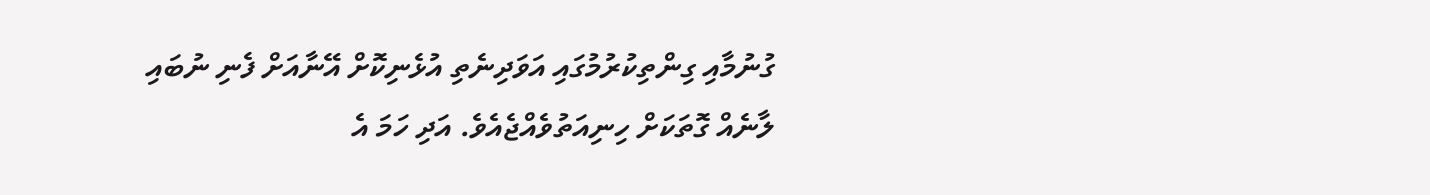ގުނުމާއި ގިންތިކުރުމުގައި އަވަދިނެތި އުޅެނިކޮށް އޭނާއަށް ފެނި ނުބައި ލާނެއް ގޮތަކަށް ހިނިއަތުވެއްޖެއެވެ. އަދި ހަމަ އެ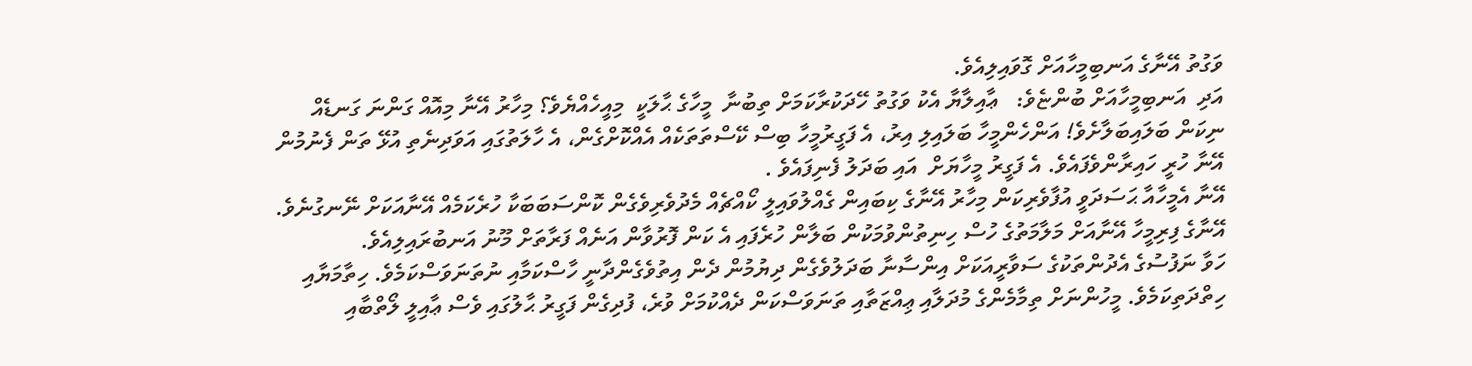ވަގުތު އޭނާގެ އަނބިމީހާއަށް ގޮވައިލިއެވެ.
އަދި  އަނބިމީހާއަށް ބުންޏެވެ:   ޢާއިލާޔާ އެކު ވަގުތު ހޭދަކުރާކަމަށް ތިބުނާ  މީހާގެ ޙާލަކީ  މިއީހެއްޔެވެ؟ މިހާރު އޭނާ މިއޮއް ގަންނަ ގަނޑެއް ނިކަން ބަލައިބަލާށެވެ! އަންހެންމީހާ ބަލައިލި އިރު، އެ ފަގީރުމީހާ ބިސް ކޭސްތަތަކެއް އެއްކޮށްގެން، އެ ހާލަތުގައި އަވަދިނެތި އުޅޭ ތަން ފެނުމުން އޭނާ ހުރީ ހައިރާންވެފައެވެ. އެ ފަގީރު މީހާޔަށް  އައި ބަދަލު ފެނިފައެވެ .
އޭނާ އެމީހާއާ ޙަސަދަވީ އުފާވެރިކަން މިހާރު އޭނާގެ ކިބައިން ގެއްލުވައިލީ ކޯއްޗެއް މެދުވެރިވެގެން ކޮންސަބަބަކާ ހުރެކަމެއް އޭނާއަކަށް ނޭނގުނެވެ. އޭނާގެ ފިރިމީހާ އޭނާއަށް މަލާމަތުގެ ހުސް ހިނިތުންވުމަކުން ބަލާން ހުރެފައި އެ ކަން ފޮރުވާން އަނެއް ފަރާތަށް މޫނު އަނބުރައިލިއެވެ.
ހަވާ ނަފުސުގެ އެދުންތަކުގެ ސަވާރީއަކަށް އިންސާނާ ބަދަލުވެގެން ދިޔުމުން ދެން އިތުވެގެންދާނީ ހާސްކަމާއި ނުތަނަވަސްކަމެވެ. ހިތާމަޔާއި ހިތްދަތިކަމެވެ. މީހުންނަށް ތިމާމެންގެ މުދަލާއި ޢިއްޒަތާއި ތަނަވަސްކަން ދެއްކުމަށް ވުރެ، ފުދިގެން ފަގީރު ޙާލުގައި ވެސް ޢާއިލީ ލޯތްބާއި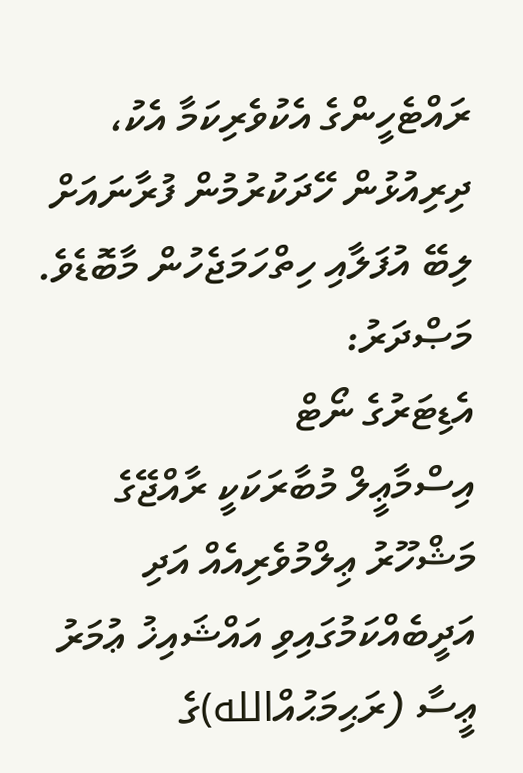ރައްޓެހީންގެ އެކުވެރިކަމާ އެކު، ދިރިއުޅުން ހޭދަކުރުމުން ފުރާނައަށް ލިބޭ އުފަލާއި ހިތްހަމަޖެހުން މާބޮޑެވެ.
މަޞްދަރު:
އެޑިޓަރުގެ ނޯޓް
އިސްމާޢީލް މުބާރަކަކީ ރާއްޖޭގެ މަޝްހޫރު ޢިލްމުވެރިއެއް އަދި އަދީބެއްކަމުގައިވި އައްޝައިޚު ޢުމަރު ޢީސާ (ރަޙިމަޙުއްالله)ގެ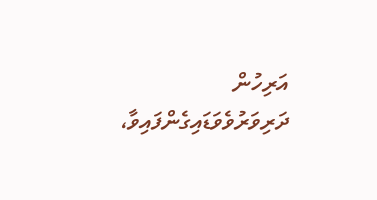އަރިހުން ދަރިވަރުވެވަޑައިގެންފައިވާ،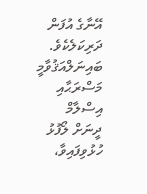އޭނާގެ އުފަން ދަރިކަލެކެވެ. ބައިނަލްއަޤުވާމީ މަސްރަޙާއި އިސްލާމް ދީނަށް ލޯފުޅު ހުޅުވިފައިވާ،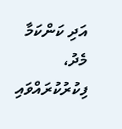އަދި ކަންކަމާ މެދު، ފިކުރުކުރައްވައި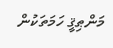މަންޠިޤީ ހަމަތަކުން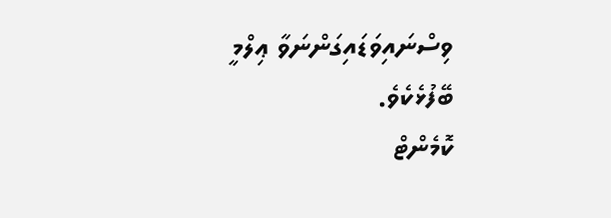ވިސްނައިވަޑައިގަންނަވާ ޢިލްމީ ބޭފުޅެކެވެ.
ކޮމެންޓް